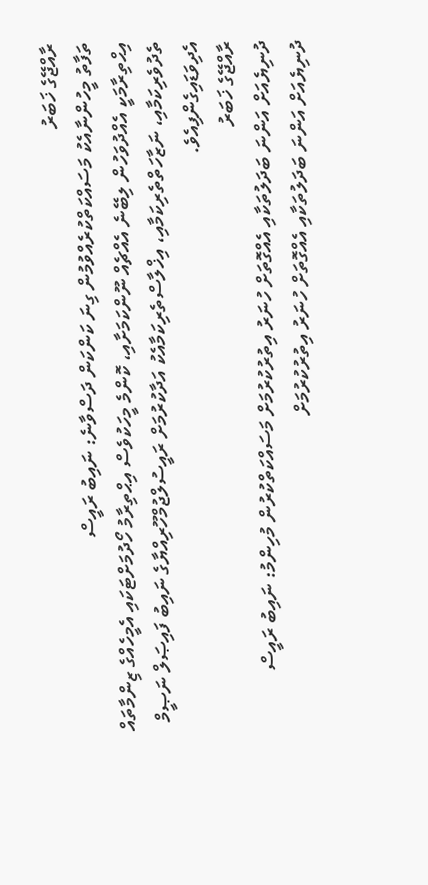ރާއްޖޭގެ ޚަބަރު
ތަފާތު މީހުންނާއެކު މަސައްކަތްކުރެއްވުމުން ގިނަ ކަންކަން ދަސްވާނެ: ނައިބު ރައީސް
އިޙްތިރާމަކީ އެއްދުވަހުން ލިބޭނެ އެއްޗެއް ނޫންކަމަށާއި، ކޮންމެ މީހަކުވެސް އިޙްތިރާމު ހޯދުމަށްޓަކައި އެމީހެއްގެ ޒިންމާތައް ތެދުވެރިކަމާއި، ނަޒާހަތްތެރިކަމާއި، އިޚްލާސްތެރިކަމާއެކު އަދާކުރުމަށް ރައީސުލްޖުމްހޫރިއްޔާގެ ނައިބު ފައިޞަލް ނަޞީމް އެދިވަޑައިގެންފިއެވެ.
ރާއްޖޭގެ ޚަބަރު
ދުނިޔެއަށް އަންނަ ބަދަލުތަކާއި އެއްގޮތަށް ހުނަރު އިތުރުކުރުމަށް މަސައްކަތްކުރުން މުހިންމު: ނައިބު ރައީސް
ދުނިޔެއަށް އަންނަ ބަދަލުތަކާއި އެއްގޮތަށް ހުނަރު އިތުރުކުރުމަށް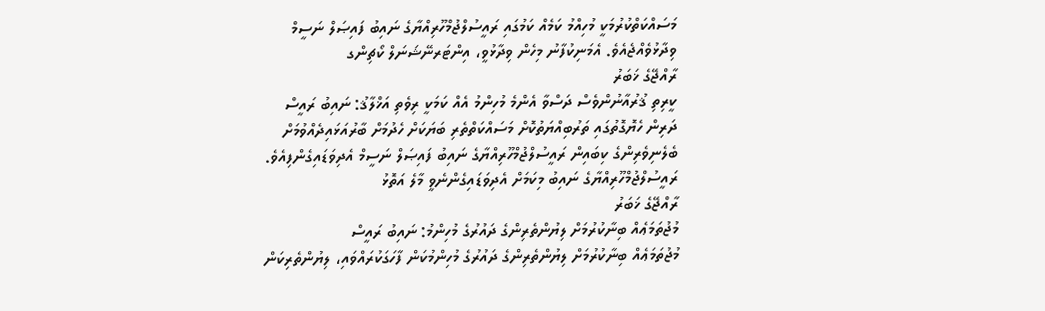މަސައްކަތްކުރުމަކީ މުހިއްމު ކަމެއް ކަމުގައި ރައީސުލްޖުމްހޫރިއްޔާގެ ނައިބު ފައިޞަލް ނަސީމް ވިދާޅުވެއްޖެއެވެ. އެމަނިކުފާނު މިހެން ވިދާޅުވީ، އިންޓަރނޭޝަނަލް ކޯޗިންގ
ރާއްޖޭގެ ޚަބަރު
ކީރިތި ޤުރުއާނުންވެސް ދަސްވާ އެންމެ މުހިންމު އެއް ކަމަކީ ރިވެތި އަޚްލާޤު: ނައިބު ރައީސް
ދަރިން ހެޔޮގޮތުގައި ތަރުބިއްޔަތުކޮށް މަސައްކަތްތެރި ބަޔަކަށް ހެދުމަށް ބާރުއަޅައިދެއްވުމަށް ބެލެނިވެރިންގެ ކިބައިން ރައީސުލްޖުމްހޫރިއްޔާގެ ނައިބު ފައިޞަލް ނަސީމް އެދިވަޑައިގެންފިއެވެ. ރައީސުލްޖުމްހޫރިއްޔާގެ ނައިބު މިކަމަށް އެދިވަޑައިގެންނެވީ މާލެ އަތޮޅު
ރާއްޖޭގެ ޚަބަރު
މުޖުތަމަޢެއް ބިނާކުރުމަށް ލިޔުންތެރިންގެ ދައުރުގެ މުހިންމު: ނައިބު ރައީސް
މުޖުތަމަޢެއް ބިނާކުރުމަށް ލިޔުންތެރިންގެ ދައުރުގެ މުހިންމުކަން ފާހަގަކުރައްވައި، ލިޔުންތެރިކަން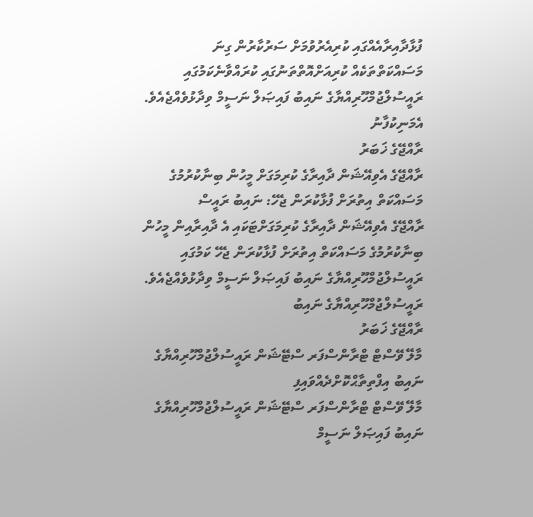ފުޅާދާއިރާއެއްގައި ކުރިއެރުވުމަށް ސަރުކާރުން ގިނަ މަސައްކަތްތަކެއް ކުރިއަށްއޮތްތަނުގައި ކުރައްވާނެކަމުގައި ރައީސުލްޖުމްހޫރިއްޔާގެ ނައިބު ފައިޞަލް ނަސީމް ވިދާޅުވެއްޖެއެވެ. އެމަނިކުފާނު
ރާއްޖޭގެ ޚަބަރު
ރާއްޖޭގެ އެވިއޭޝަން ދާއިރާގެ ކުރިމަގަށް މީހުން ބިނާކުރުމުގެ މަސައްކަތް އިތުރަށް ފުޅާކުރަން ޖެހޭ: ނައިބު ރައީސް
ރާއްޖޭގެ އެވިއޭޝަން ދާއިރާގެ ކުރިމަގަށްޓަކައި އެ ދާއިރާއިން މީހުން ބިނާކުރުމުގެ މަސައްކަތް އިތުރަށް ފުޅާކުރަން ޖެހޭ ކަމުގައި ރައީސުލްޖުމްހޫރިއްޔާގެ ނައިބު ފައިޞަލް ނަސީމް ވިދާޅުވެއްޖެއެވެ. ރައީސުލްޖުމްހޫރިއްޔާގެ ނައިބު
ރާއްޖޭގެ ޚަބަރު
މާލޭ ވޭސްޓް ޓްރާންސްފަރ ސްޓޭޝަން ރައީސުލްޖުމްހޫރިއްޔާގެ ނައިބު އިފްތިތާޙްކޮށްދެއްވައިފި
މާލޭ ވޭސްޓް ޓްރާންސްފަރ ސްޓޭޝަން ރައީސުލްޖުމްހޫރިއްޔާގެ ނައިބު ފައިޞަލް ނަސީމް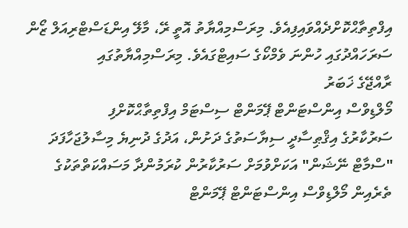އިފްތިތާޙްކޮށްދެއްވައިފިއެވެ. މިރަސްމިއްޔާތު އޮތީ ރޭ، މާލޭ އިންޑަސްޓްރިއަލް ޒޯން ސަރަހައްދުގައި ހުންނަ ވެމްކޯގެ ސައިޓްގައެވެ. މިރަސްމިއްޔާތުގައި
ރާއްޖޭގެ ޚަބަރު
މޯލްޑިވްސް އިންސްޓަންޓް ޕޭމަންޓް ސިސްޓަމް އިފްތިތާޙްކޮށްފި
ސަރުކާރުގެ އިޤްޠިސާދީ ސިޔާސަތުގެ ދަށުން، އަދުގެ ދުނިޔެ މިސާލުޖަހާފަދަ "ސްމާޓް ނޭޝަން" އަކަށްވުމަށް ސަރުކާރުން ކުރަމުންދާ މަސައްކަތްތަކުގެ ތެރެއިން މޯލްޑިވްސް އިންސްޓަންޓް ޕޭމަންޓް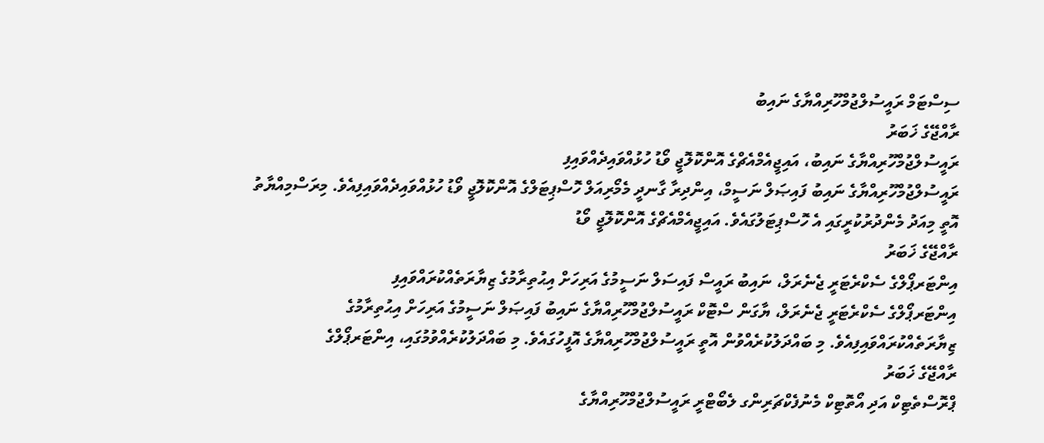ސިސްޓަމް ރައީސުލްޖުމްހޫރިއްޔާގެ ނައިބު
ރާއްޖޭގެ ޚަބަރު
ރައީސުލްޖުމްހޫރިއްޔާގެ ނައިބު، އައިޖީއެމްއެޗްގެ އޮންކޮލޮޖީ ވޯޑު ހުޅުއްވައިދެއްވައިފި
ރައީސުލްޖުމްހޫރިއްޔާގެ ނައިބު ފައިޞަލް ނަސީމް، އިންދިރާ ގާނދީ މެމޯރިއަލް ހޮސްޕިޓަލްގެ އޮންކޮލޮޖީ ވޯޑު ހުޅުއްވައިދެއްވައިފިއެވެ. މިރަސްމިއްޔާތު އޮތީ މިއަދު މެންދުރުކުރީގައި އެ ހޮސްޕިޓަލުގައެވެ. އައިޖީއެމްއެޗްގެ އޮންކޮލޮޖީ ވޯޑު
ރާއްޖޭގެ ޚަބަރު
އިންޓަރޕޯލްގެ ސެކްރެޓަރީ ޖެނެރަލް، ނައިބު ރައީސް ފައިސަލް ނަސީމުގެ އަރިހަށް އިޙުތިރާމުގެ ޒިޔާރަތެއްކުރައްވައިފި
އިންޓަރޕޯލްގެ ސެކްރެޓަރީ ޖެނެރަލް، ޔާގަން ސްޓޮކް ރައީސުލްޖުމްހޫރިއްޔާގެ ނައިބު ފައިޞަލް ނަސީމުގެ އަރިހަށް އިޙުތިރާމުގެ ޒިޔާރަތެއްކުރައްވައިފިއެވެ. މި ބައްދަލުކުރެއްވުން އޮތީ ރައީސުލްޖުމްހޫރިއްޔާގެ އޮފީހުގައެވެ. މި ބައްދަލުކުރެއްވުމުގައި، އިންޓަރޕޯލްގެ
ރާއްޖޭގެ ޚަބަރު
ޕްރޮސްތެޓިކް އަދި އޯތޮޓިކް މެނުފެކްޗަރިންގ ލެބޯޓްރީ ރައީސުލްޖުމްހޫރިއްޔާގެ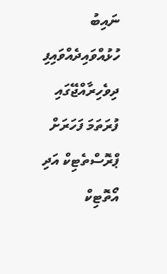ނައިބު ހުޅުއްވައިދެއްވައިފި
ދިވެހިރާއްޖޭގައި ފުރަތަމަ ފަހަރަށް ޕްރޮސްތެޓިކް އަދި އޯތޮޓިކް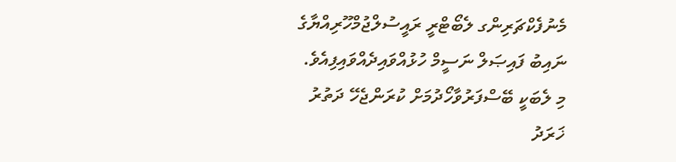މެނުފެކްޗަރިންގ ލެބޯޓްރީ ރައީސުލްޖުމްހޫރިއްޔާގެ ނައިބު ފައިޞަލް ނަސީމް ހުޅުއްވައިދެއްވައިފިއެވެ. މި ލެބަކީ ބޭސްފަރުވާހޯދުމަށް ކުރަންޖެހޭ ދަތުރު ޚަރަދު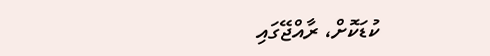ކުޑަކޮށް، ރާއްޖޭގައި